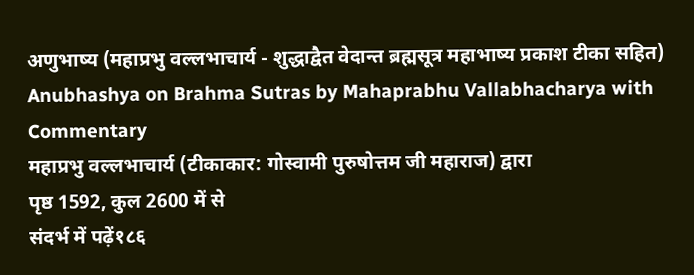अणुभाष्य (महाप्रभु वल्लभाचार्य - शुद्धाद्वैत वेदान्त ब्रह्मसूत्र महाभाष्य प्रकाश टीका सहित)
Anubhashya on Brahma Sutras by Mahaprabhu Vallabhacharya with Commentary
महाप्रभु वल्लभाचार्य (टीकाकार: गोस्वामी पुरुषोत्तम जी महाराज) द्वारा
पृष्ठ 1592, कुल 2600 में से
संदर्भ में पढ़ें१८६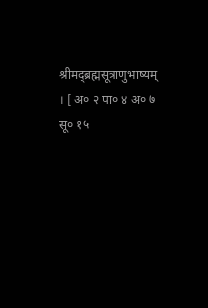श्रीमद्ब्रह्मसूत्राणुभाष्यम् । [ अ० २ पा० ४ अ० ७ सू० १५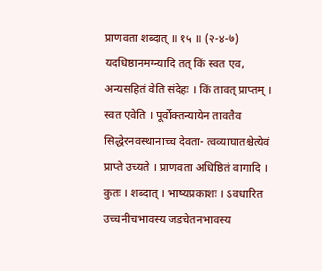प्राणवता शब्दात् ॥ १५ ॥ (२-४-७) यदधिष्ठानमग्न्यादि तत् किं स्वत एव, अन्यसहितं वेति संदेहः । किं तावत् प्राप्तम् । स्वत एवेति । पूर्वोक्तन्यायेन तावतैव सिद्धेरनवस्थानाच्च देवता- त्वव्याघातश्चेत्येवं प्राप्ते उच्यते । प्राणवता अधिष्ठितं वागादि । कुतः । शब्दात् । भाष्यप्रकाशः । ऽवधारित उच्चनीचभावस्य जडचेतनभावस्य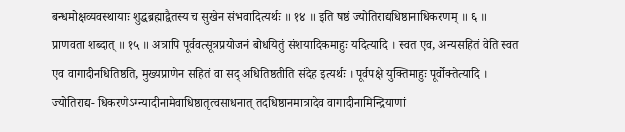बन्धमोक्षव्यवस्थायाः शुद्धब्रह्माद्वैतस्य च सुखेन संभवादित्यर्थः ॥ १४ ॥ इति षष्ठं ज्योतिराद्यधिष्ठानाधिकरणम् ॥ ६ ॥ प्राणवता शब्दात् ॥ १५ ॥ अत्रापि पूर्ववत्सूत्रप्रयोजनं बोधयितुं संशयादिकमाहुः यदित्यादि । स्वत एव, अन्यसहितं वेति स्वत एव वागादीनधितिष्ठति, मुख्यप्राणेन सहितं वा सद् अधितिष्ठतीति संदेह इत्यर्थः । पूर्वपक्षे युक्तिमाहुः पूर्वोक्तेत्यादि । ज्योतिराद्य- धिकरणेऽग्न्यादीनामेवाधिष्ठातृत्वसाधनात् तदधिष्ठानमात्रादेव वागादीनामिन्द्रियाणां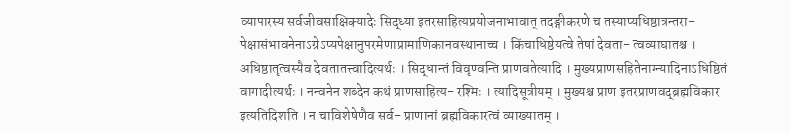व्यापारस्य सर्वजीवसाक्षिक्यादेः सिद्ध्या इतरसाहित्यप्रयोजनाभावात् तदङ्गीकरणे च तस्याप्यधिष्ठात्रन्तरा- पेक्षासंभावनेनाऽग्रेऽप्यपेक्षानुपरमेणाप्रामाणिकानवस्थानाच्च । किंचाधिष्ठेयत्वे तेषां देवता- त्वव्याघातश्च । अधिष्ठातृत्वस्यैव देवतातत्त्वादित्यर्थः । सिद्धान्तं विवृण्वन्ति प्राणवतेत्यादि । मुख्यप्राणसहितेनाग्न्यादिनाऽधिष्ठितं वागादीत्यर्थः । नन्वनेन शब्देन कथं प्राणसाहित्य- रश्मिः । त्यादिसूत्रीयम् । मुख्यश्च प्राण इतरप्राणवद्ब्रह्मविकार इत्यतिदिशति । न चाविशेषेणैव सर्व- प्राणानां ब्रह्मविकारत्वं व्याख्यातम् ।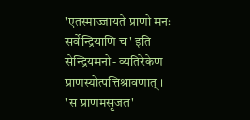'एतस्माज्जायते प्राणो मनः सर्वेन्द्रियाणि च' इति सेन्द्रियमनो- व्यतिरेकेण प्राणस्योत्पत्तिश्रावणात् । 'स प्राणमसृजत'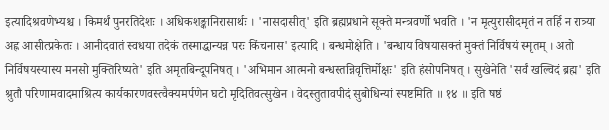इत्यादिश्रवणेभ्यश्च । किमर्थं पुनरतिदेशः । अधिकशङ्कानिरासार्थः । 'नासदासीत्' इति ब्रह्मप्रधाने सूक्ते मन्त्रवर्णो भवति । 'न मृत्युरासीदमृतं न तर्हि न रात्र्या अह्न आसीत्प्रकेतः । आनीदवातं स्वधया तदेकं तस्माद्धान्यन्न परः किंचनास' इत्यादि । बन्धमोक्षेति । 'बन्धाय विषयासक्तं मुक्तं निर्विषयं स्मृतम् । अतो निर्विषयस्यास्य मनसो मुक्तिरिष्यते' इति अमृतबिन्दूपनिषत् । 'अभिमान आत्मनो बन्धस्तन्निवृत्तिर्मोक्षः' इति हंसोपनिषत् । सुखेनेति 'सर्वं खल्विदं ब्रह्म' इति श्रुतौ परिणामवादमाश्रित्य कार्यकारणवस्त्वैक्यमर्पणेन घटो मृदितिवत्सुखेन । वेदस्तुतावपीदं सुबोधिन्यां स्पष्टमिति ॥ १४ ॥ इति षष्ठं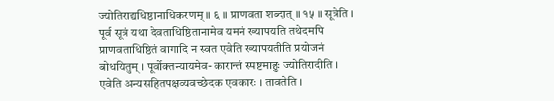ज्योतिराद्यधिष्ठानाधिकरणम् ॥ ६ ॥ प्राणवता शब्दात् ॥ १५ ॥ सूत्रेति । पूर्व सूत्रं यथा देवताधिष्ठितानामेव यमनं ख्यापयति तथेदमपि प्राणवताधिष्ठितं वागादि न स्वत एवेति ख्यापयतीति प्रयोजनं बोधयितुम् । पूर्वोक्तन्यायमेव- कारान्तं स्पष्टमाहुः ज्योतिरादीति । एवेति अन्यसहितपक्षव्यवच्छेदक एवकारः । तावतेति ।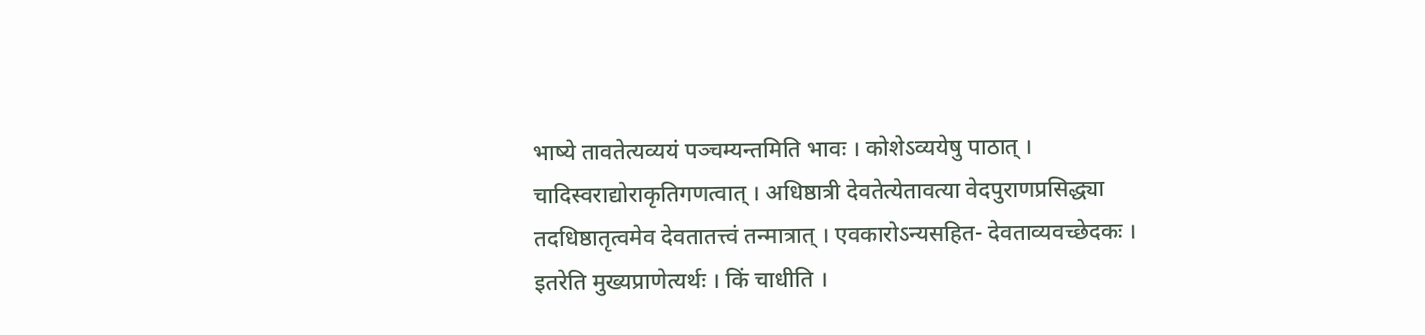भाष्ये तावतेत्यव्ययं पञ्चम्यन्तमिति भावः । कोशेऽव्ययेषु पाठात् । चादिस्वराद्योराकृतिगणत्वात् । अधिष्ठात्री देवतेत्येतावत्या वेदपुराणप्रसिद्ध्या तदधिष्ठातृत्वमेव देवतातत्त्वं तन्मात्रात् । एवकारोऽन्यसहित- देवताव्यवच्छेदकः । इतरेति मुख्यप्राणेत्यर्थः । किं चाधीति ।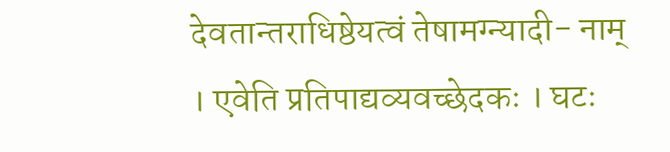देवतान्तराधिष्ठेयत्वं तेषामग्न्यादी- नाम् । एवेति प्रतिपाद्यव्यवच्छेदकः । घटः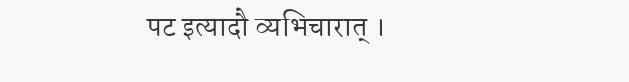पट इत्यादौ व्यभिचारात् ।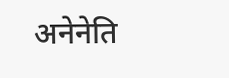अनेनेति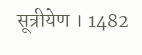सूत्रीयेण । 1482